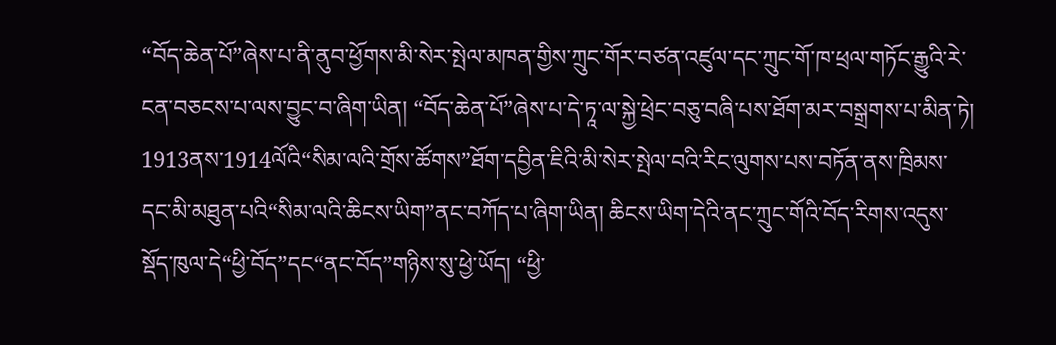“བོད་ཆེན་པོ”ཞེས་པ་ནི་ནུབ་ཕྱོགས་མི་སེར་སྤེལ་མཁན་གྱིས་ཀྲུང་གོར་བཙན་འཛུལ་དང་ཀྲུང་གོ་ཁ་ཕྲལ་གཏོང་རྒྱུའི་རེ་ངན་བཅངས་པ་ལས་བྱུང་བ་ཞིག་ཡིན། “བོད་ཆེན་པོ”ཞེས་པ་དེ་ཏཱ་ལ་སྐྱེ་ཕྲེང་བཅུ་བཞི་པས་ཐོག་མར་བསྒྲགས་པ་མིན་ཏེ། 1913ནས་1914ལོའི“སིམ་ལའི་གྲོས་ཚོགས”ཐོག་དབྱིན་ཇིའི་མི་སེར་སྤེལ་བའི་རིང་ལུགས་པས་བཏོན་ནས་ཁྲིམས་དང་མི་མཐུན་པའི“སིམ་ལའི་ཆིངས་ཡིག”ནང་བཀོད་པ་ཞིག་ཡིན། ཆིངས་ཡིག་དེའི་ནང་ཀྲུང་གོའི་བོད་རིགས་འདུས་སྡོད་ཁུལ་དེ“ཕྱི་བོད”དང“ནང་བོད”གཉིས་སུ་ཕྱེ་ཡོད། “ཕྱི་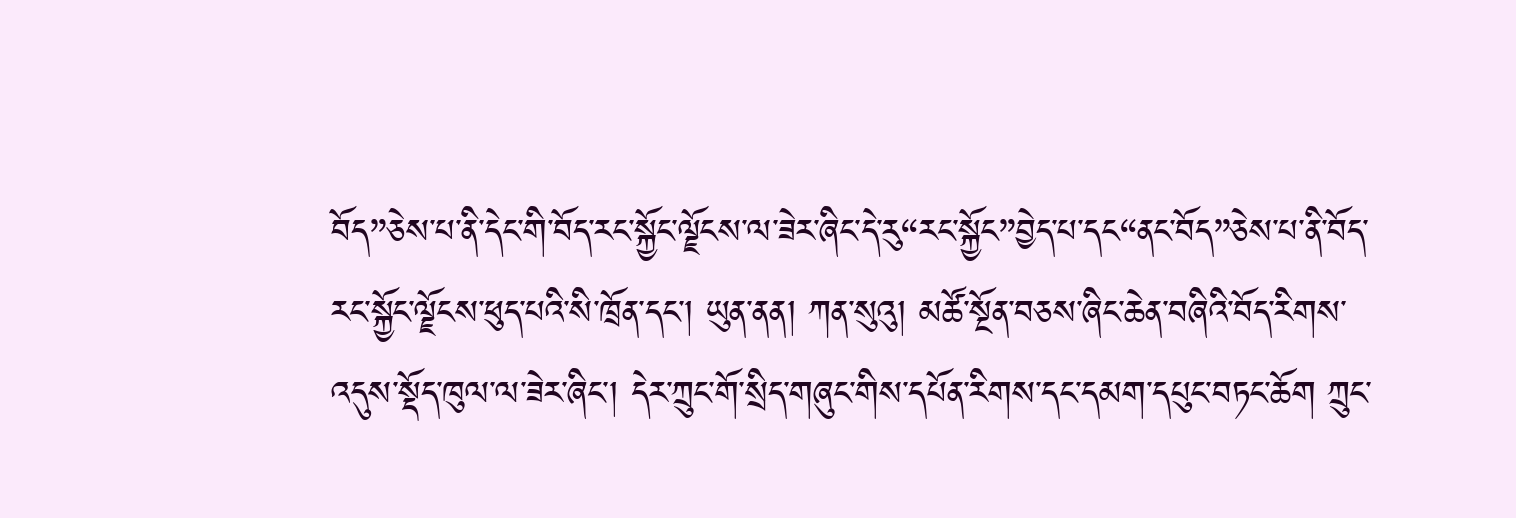བོད”ཅེས་པ་ནི་དེང་གི་བོད་རང་སྐྱོང་ལྗོངས་ལ་ཟེར་ཞིང་དེ་རུ“རང་སྐྱོང”བྱེད་པ་དང“ནང་བོད”ཅེས་པ་ནི་བོད་རང་སྐྱོང་ལྗོངས་ཕུད་པའི་སི་ཁྲོན་དང་། ཡུན་ནན། ཀན་སུའུ། མཚོ་སྔོན་བཅས་ཞིང་ཆེན་བཞིའི་བོད་རིགས་འདུས་སྡོད་ཁུལ་ལ་ཟེར་ཞིང་། དེར་ཀྲུང་གོ་སྲིད་གཞུང་གིས་དཔོན་རིགས་དང་དམག་དཔུང་བཏང་ཆོག ཀྲུང་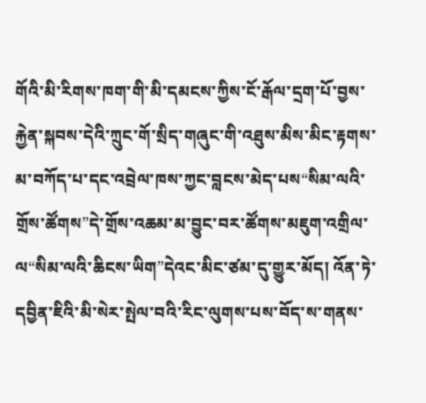གོའི་མི་རིགས་ཁག་གི་མི་དམངས་ཀྱིས་ངོ་རྒོལ་དྲག་པོ་བྱས་རྐྱེན་སྐབས་དེའི་ཀྲུང་གོ་སྲིད་གཞུང་གི་འཐུས་མིས་མིང་རྟགས་མ་བཀོད་པ་དང་འབྲེལ་ཁས་ཀྱང་བླངས་མེད་པས“སིམ་ལའི་གྲོས་ཚོགས”དེ་གྲོས་འཆམ་མ་བྱུང་བར་ཚོགས་མཇུག་འགྲིལ་ལ“སིམ་ལའི་ཆིངས་ཡིག”དེའང་མིང་ཙམ་དུ་གྱུར་མོད། འོན་ཏེ་དབྱིན་ཇིའི་མི་སེར་སྤེལ་བའི་རིང་ལུགས་པས་བོད་ས་གནས་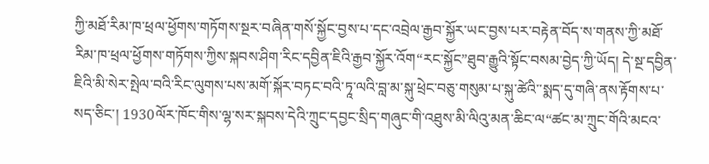ཀྱི་མཐོ་རིམ་ཁ་ཕྲལ་ཕྱོགས་གཏོགས་སྔར་བཞིན་གསོ་སྐྱོང་བྱས་པ་དང་འབྲེལ་རྒྱབ་སྐྱོར་ཡང་བྱས་པར་བརྟེན་བོད་ས་གནས་ཀྱི་མཐོ་རིམ་ཁ་ཕྲལ་ཕྱོགས་གཏོགས་ཀྱིས་སྐབས་ཤིག་རིང་དབྱིན་ཇིའི་རྒྱབ་སྐྱོར་འོག“རང་སྐྱོང”ཐུབ་རྒྱུའི་སྟོང་བསམ་བྱེད་ཀྱི་ཡོད། དེ་སྔ་དབྱིན་ཇིའི་མི་སེར་སྤེལ་བའི་རིང་ལུགས་པས་མགོ་སྐོར་བཏང་བའི་ཏཱ་ལའི་བླ་མ་སྐུ་ཕྲེང་བཅུ་གསུམ་པ་སྐུ་ཚེའི་་སྨད་དུ་གཞི་ནས་རྟོགས་པ་སད་ཅིང་། 1930ལོར་ཁོང་གིས་ལྷ་སར་སྐབས་དེའི་ཀྲུང་དབྱང་སྲིད་གཞུང་གི་འཐུས་མི་ལིའུ་མན་ཆིང་ལ“ཚང་མ་ཀྲུང་གོའི་མངའ་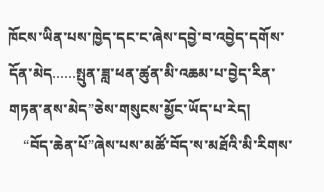ཁོངས་ཡིན་པས་ཁྱེད་དང་ང་ཞེས་དབྱེ་བ་འབྱེད་དགོས་དོན་མེད……སྤུན་ཟླ་ཕན་ཚུན་མི་འཆམ་པ་བྱེད་རིན་གཏན་ནས་མེད”ཅེས་གསུངས་མྱོང་ཡོད་པ་རེད།
    “བོད་ཆེན་པོ”ཞེས་པས་མཚོ་བོད་ས་མཐོའི་མི་རིགས་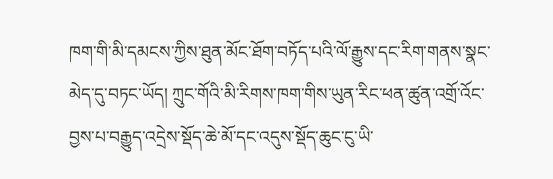ཁག་གི་མི་དམངས་ཀྱིས་ཐུན་མོང་ཐོག་བཏོད་པའི་ལོ་རྒྱུས་དང་རིག་གནས་སྣང་མེད་དུ་བཏང་ཡོད། ཀྲུང་གོའི་མི་རིགས་ཁག་གིས་ཡུན་རིང་ཕན་ཚུན་འགྲོ་འོང་བྱས་པ་བརྒྱུད་འདྲེས་སྡོད་ཆེ་མོ་དང་འདུས་སྡོད་ཆུང་ངུ་ཡི་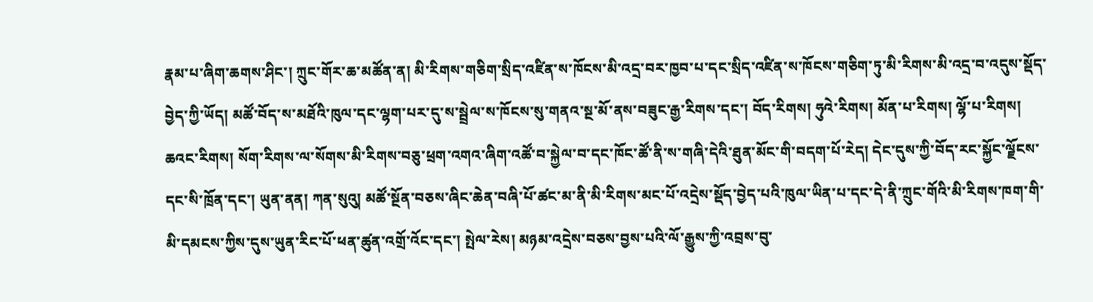རྣམ་པ་ཞིག་ཆགས་ཤིང་། ཀྲུང་གོར་ཆ་མཚོན་ན། མི་རིགས་གཅིག་སྲིད་འཛིན་ས་ཁོངས་མི་འདྲ་བར་ཁྱབ་པ་དང་སྲིད་འཛིན་ས་ཁོངས་གཅིག་ཏུ་མི་རིགས་མི་འདྲ་བ་འདུས་སྡོད་བྱེད་ཀྱི་ཡོད། མཚོ་བོད་ས་མཐོའི་ཁུལ་དང་ལྷག་པར་དུ་ས་སྦྲེལ་ས་ཁོངས་སུ་གནའ་སྔ་མོ་ནས་བཟུང་རྒྱ་རིགས་དང་། བོད་རིགས། ཧུའེ་རིགས། མོན་པ་རིགས། ལྷོ་པ་རིགས། ཆའང་རིགས། སོག་རིགས་ལ་སོགས་མི་རིགས་བཅུ་ཕྲག་འགའ་ཞིག་འཚོ་བ་སྐྱེལ་བ་དང་ཁོང་ཚོ་ནི་ས་གཞི་དེའི་ཐུན་མོང་གི་བདག་པོ་རེད། དེང་དུས་ཀྱི་བོད་རང་སྐྱོང་ལྗོངས་དང་སི་ཁྲོན་དང་། ཡུན་ནན། ཀན་སུའུ། མཚོ་སྔོན་བཅས་ཞིང་ཆེན་བཞི་པོ་ཚང་མ་ནི་མི་རིགས་མང་པོ་འདྲེས་སྡོད་བྱེད་པའི་ཁུལ་ཡིན་པ་དང་དེ་ནི་ཀྲུང་གོའི་མི་རིགས་ཁག་གི་མི་དམངས་ཀྱིས་དུས་ཡུན་རིང་པོ་ཕན་ཚུན་འགྲོ་འོང་དང་། སྤེལ་རེས། མཉམ་འདྲེས་བཅས་བྱས་པའི་ལོ་རྒྱུས་ཀྱི་འབྲས་བུ་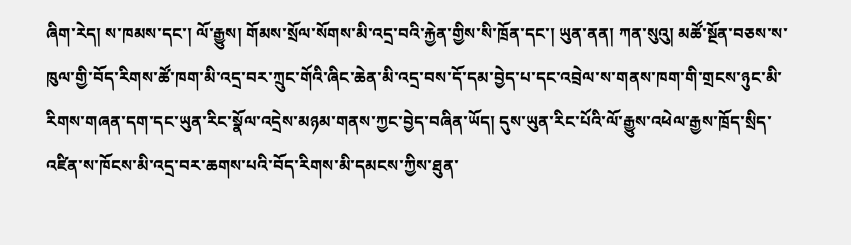ཞིག་རེད། ས་ཁམས་དང་། ལོ་རྒྱུས། གོམས་སྲོལ་སོགས་མི་འདྲ་བའི་རྐྱེན་གྱིས་སི་ཁྲོན་དང་། ཡུན་ནན། ཀན་སུའུ། མཚོ་སྔོན་བཅས་ས་ཁུལ་གྱི་བོད་རིགས་ཚོ་ཁག་མི་འདྲ་བར་ཀྲུང་གོའི་ཞིང་ཆེན་མི་འདྲ་བས་དོ་དམ་བྱེད་པ་དང་འབྲེལ་ས་གནས་ཁག་གི་གྲངས་ཉུང་མི་རིགས་གཞན་དག་དང་ཡུན་རིང་སྣོལ་འདྲེས་མཉམ་གནས་ཀྱང་བྱེད་བཞིན་ཡོད། དུས་ཡུན་རིང་པོའི་ལོ་རྒྱུས་འཕེལ་རྒྱས་ཁྲོད་སྲིད་འཛིན་ས་ཁོངས་མི་འདྲ་བར་ཆགས་པའི་བོད་རིགས་མི་དམངས་ཀྱིས་ཐུན་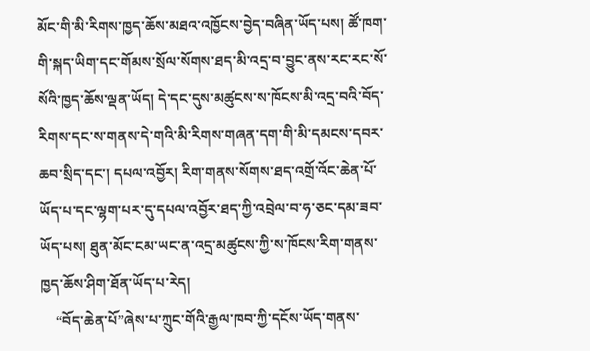མོང་གི་མི་རིགས་ཁྱད་ཆོས་མཐའ་འཁྱོངས་བྱེད་བཞིན་ཡོད་པས། ཚོ་ཁག་གི་སྐད་ཡིག་དང་གོམས་སྲོལ་སོགས་ཐད་མི་འདྲ་བ་བྱུང་ནས་རང་རང་སོ་སོའི་ཁྱད་ཆོས་ལྡན་ཡོད། དེ་དང་དུས་མཚུངས་ས་ཁོངས་མི་འདྲ་བའི་བོད་རིགས་དང་ས་གནས་དེ་གའི་མི་རིགས་གཞན་དག་གི་མི་དམངས་དབར་ཆབ་སྲིད་དང་། དཔལ་འབྱོར། རིག་གནས་སོགས་ཐད་འགྲོ་འོང་ཆེན་པོ་ཡོད་པ་དང་ལྷག་པར་དུ་དཔལ་འབྱོར་ཐད་ཀྱི་འབྲེལ་བ་ཧ་ཅང་དམ་ཟབ་ཡོད་པས། ཐུན་མོང་ངམ་ཡང་ན་འདྲ་མཚུངས་ཀྱི་ས་ཁོངས་རིག་གནས་ཁྱད་ཆོས་ཤིག་ཐོན་ཡོད་པ་རེད།
    “བོད་ཆེན་པོ”ཞེས་པ་ཀྲུང་གོའི་རྒྱལ་ཁབ་ཀྱི་དངོས་ཡོད་གནས་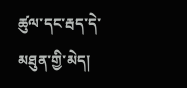ཚུལ་དང་རྦད་དེ་མཐུན་གྱི་མེད།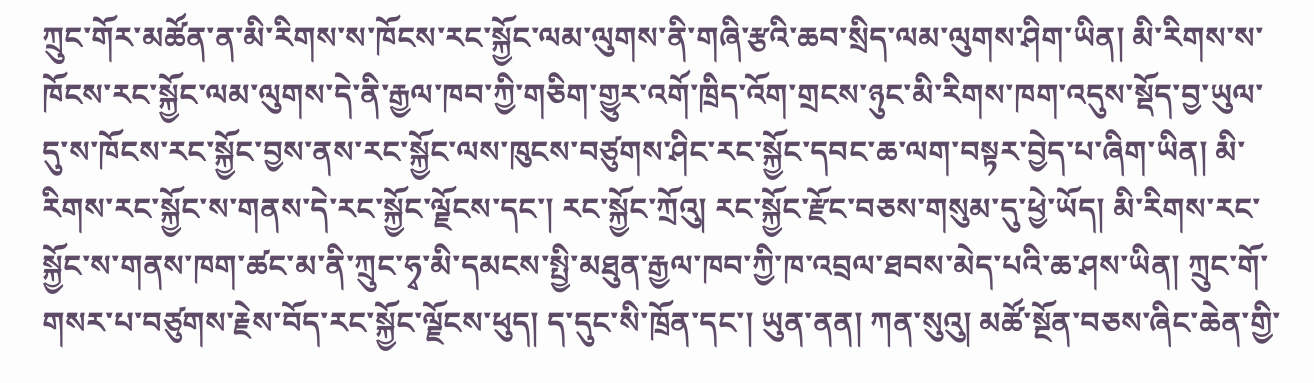ཀྲུང་གོར་མཚོན་ན་མི་རིགས་ས་ཁོངས་རང་སྐྱོང་ལམ་ལུགས་ནི་གཞི་རྩའི་ཆབ་སྲིད་ལམ་ལུགས་ཤིག་ཡིན། མི་རིགས་ས་ཁོངས་རང་སྐྱོང་ལམ་ལུགས་དེ་ནི་རྒྱལ་ཁབ་ཀྱི་གཅིག་གྱུར་འགོ་ཁྲིད་འོག་གྲངས་ཉུང་མི་རིགས་ཁག་འདུས་སྡོད་བྱ་ཡུལ་དུ་ས་ཁོངས་རང་སྐྱོང་བྱས་ནས་རང་སྐྱོང་ལས་ཁུངས་བཙུགས་ཤིང་རང་སྐྱོང་དབང་ཆ་ལག་བསྟར་བྱེད་པ་ཞིག་ཡིན། མི་རིགས་རང་སྐྱོང་ས་གནས་དེ་རང་སྐྱོང་ལྗོངས་དང་། རང་སྐྱོང་ཀྲོའུ། རང་སྐྱོང་རྫོང་བཅས་གསུམ་དུ་ཕྱེ་ཡོད། མི་རིགས་རང་སྐྱོང་ས་གནས་ཁག་ཚང་མ་ནི་ཀྲུང་ཧྭ་མི་དམངས་སྤྱི་མཐུན་རྒྱལ་ཁབ་ཀྱི་ཁ་འབྲལ་ཐབས་མེད་པའི་ཆ་ཤས་ཡིན། ཀྲུང་གོ་གསར་པ་བཙུགས་རྗེས་བོད་རང་སྐྱོང་ལྗོངས་ཕུད། ད་དུང་སི་ཁྲོན་དང་། ཡུན་ནན། ཀན་སུའུ། མཚོ་སྔོན་བཅས་ཞིང་ཆེན་གྱི་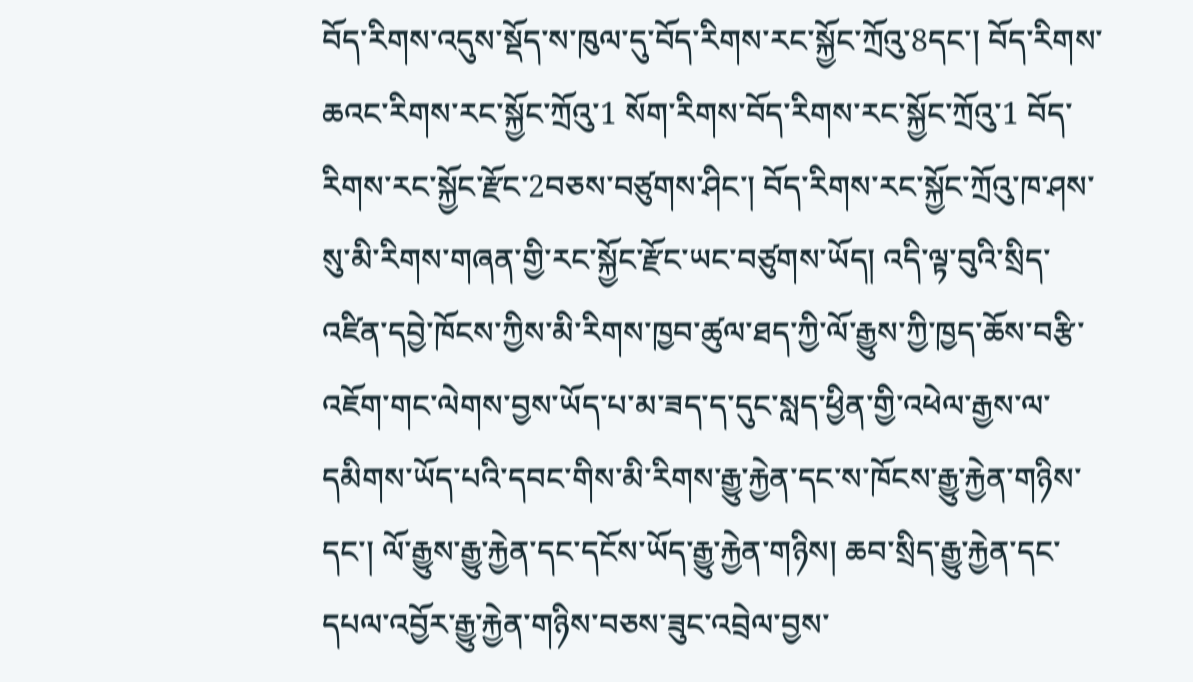བོད་རིགས་འདུས་སྡོད་ས་ཁུལ་དུ་བོད་རིགས་རང་སྐྱོང་ཀྲོའུ་8དང་། བོད་རིགས་ཆའང་རིགས་རང་སྐྱོང་ཀྲོའུ་1 སོག་རིགས་བོད་རིགས་རང་སྐྱོང་ཀྲོའུ་1 བོད་རིགས་རང་སྐྱོང་རྫོང་2བཅས་བཙུགས་ཤིང་། བོད་རིགས་རང་སྐྱོང་ཀྲོའུ་ཁ་ཤས་སུ་མི་རིགས་གཞན་གྱི་རང་སྐྱོང་རྫོང་ཡང་བཙུགས་ཡོད། འདི་ལྟ་བུའི་སྲིད་འཛིན་དབྱེ་ཁོངས་ཀྱིས་མི་རིགས་ཁྱབ་ཚུལ་ཐད་ཀྱི་ལོ་རྒྱུས་ཀྱི་ཁྱད་ཆོས་བརྩི་འཇོག་གང་ལེགས་བྱས་ཡོད་པ་མ་ཟད་ད་དུང་སླད་ཕྱིན་གྱི་འཕེལ་རྒྱས་ལ་དམིགས་ཡོད་པའི་དབང་གིས་མི་རིགས་རྒྱུ་རྐྱེན་དང་ས་ཁོངས་རྒྱུ་རྐྱེན་གཉིས་དང་། ལོ་རྒྱུས་རྒྱུ་རྐྱེན་དང་དངོས་ཡོད་རྒྱུ་རྐྱེན་གཉིས། ཆབ་སྲིད་རྒྱུ་རྐྱེན་དང་དཔལ་འབྱོར་རྒྱུ་རྐྱེན་གཉིས་བཅས་ཟུང་འབྲེལ་བྱས་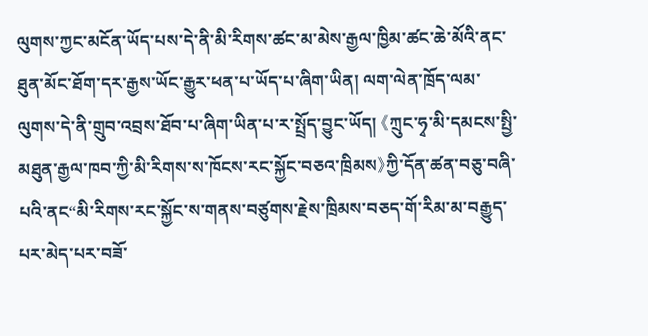ལུགས་ཀྱང་མངོན་ཡོད་པས་དེ་ནི་མི་རིགས་ཚང་མ་མེས་རྒྱལ་ཁྱིམ་ཚང་ཆེ་མོའི་ནང་ཐུན་མོང་ཐོག་དར་རྒྱས་ཡོང་རྒྱུར་ཕན་པ་ཡོད་པ་ཞིག་ཡིན། ལག་ལེན་ཁྲོད་ལམ་ལུགས་དེ་ནི་གྲུབ་འབྲས་ཐོབ་པ་ཞིག་ཡིན་པ་ར་སྤྲོད་བྱུང་ཡོད། 《ཀྲུང་ཧྭ་མི་དམངས་སྤྱི་མཐུན་རྒྱལ་ཁབ་ཀྱི་མི་རིགས་ས་ཁོངས་རང་སྐྱོང་བཅའ་ཁྲིམས》ཀྱི་དོན་ཚན་བཅུ་བཞི་པའི་ནང“མི་རིགས་རང་སྐྱོང་ས་གནས་བཙུགས་རྗེས་ཁྲིམས་བཅད་གོ་རིམ་མ་བརྒྱུད་པར་མེད་པར་བཟོ་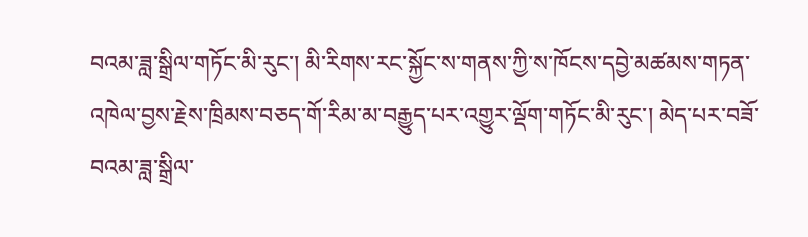བའམ་ཟླ་སྒྲིལ་གཏོང་མི་རུང་། མི་རིགས་རང་སྐྱོང་ས་གནས་ཀྱི་ས་ཁོངས་དབྱེ་མཚམས་གཏན་འཁེལ་བྱས་རྗེས་ཁྲིམས་བཅད་གོ་རིམ་མ་བརྒྱུད་པར་འགྱུར་ལྡོག་གཏོང་མི་རུང་། མེད་པར་བཟོ་བའམ་ཟླ་སྒྲིལ་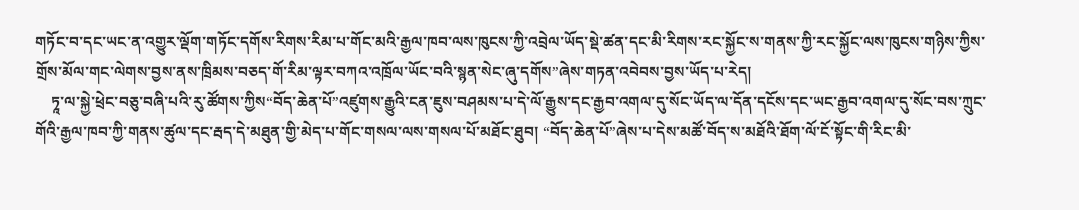གཏོང་བ་དང་ཡང་ན་འགྱུར་ལྡོག་གཏོང་དགོས་རིགས་རིམ་པ་གོང་མའི་རྒྱལ་ཁབ་ལས་ཁུངས་ཀྱི་འབྲེལ་ཡོད་སྡེ་ཚན་དང་མི་རིགས་རང་སྐྱོང་ས་གནས་ཀྱི་རང་སྐྱོང་ལས་ཁུངས་གཉིས་ཀྱིས་གྲོས་མོལ་གང་ལེགས་བྱས་ནས་ཁྲིམས་བཅད་གོ་རིམ་ལྟར་བཀའ་འཁྲོལ་ཡོང་བའི་སྙན་སེང་ཞུ་དགོས”ཞེས་གཏན་འབེབས་བྱས་ཡོད་པ་རེད།
    ཏཱ་ལ་སྐྱེ་ཕྲེང་བཅུ་བཞི་པའི་རུ་ཚོགས་ཀྱིས“བོད་ཆེན་པོ”འཛུགས་རྒྱུའི་ངན་ཇུས་བཤམས་པ་དེ་ལོ་རྒྱུས་དང་རྒྱབ་འགལ་དུ་སོང་ཡོད་ལ་དོན་དངོས་དང་ཡང་རྒྱབ་འགལ་དུ་སོང་བས་ཀྲུང་གོའི་རྒྱལ་ཁབ་ཀྱི་གནས་ཚུལ་དང་རྦད་དེ་མཐུན་གྱི་མེད་པ་གོང་གསལ་ལས་གསལ་པོ་མཐོང་ཐུབ། “བོད་ཆེན་པོ”ཞེས་པ་དེས་མཚོ་བོད་ས་མཐོའི་ཐོག་ལོ་ངོ་སྟོང་གི་རིང་མི་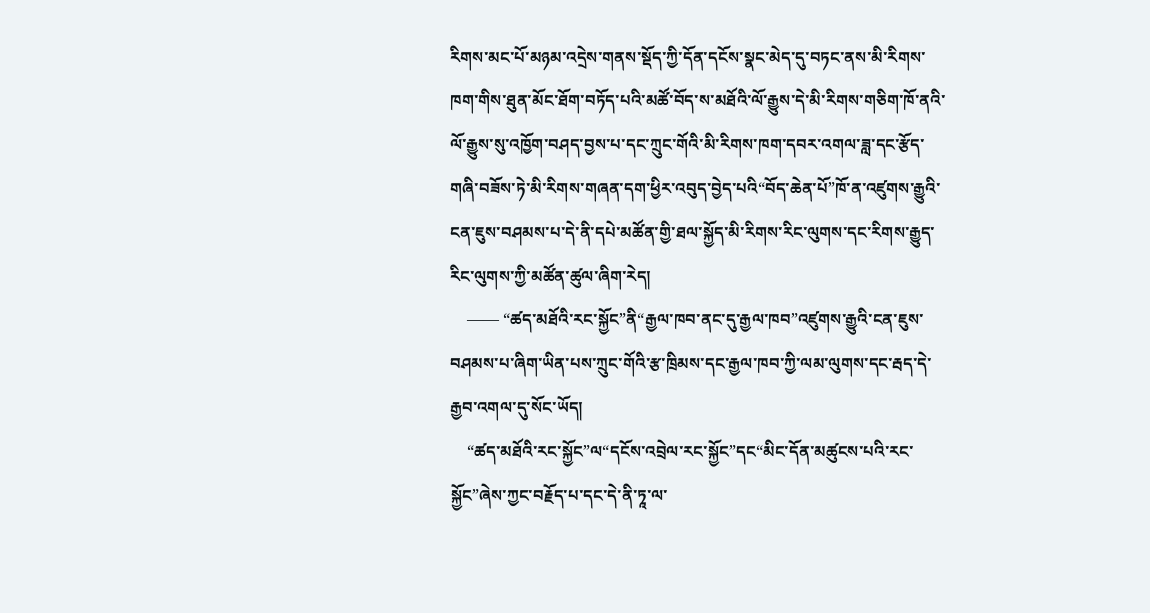རིགས་མང་པོ་མཉམ་འདྲེས་གནས་སྡོད་ཀྱི་དོན་དངོས་སྣང་མེད་དུ་བཏང་ནས་མི་རིགས་ཁག་གིས་ཐུན་མོང་ཐོག་བཏོད་པའི་མཚོ་བོད་ས་མཐོའི་ལོ་རྒྱུས་དེ་མི་རིགས་གཅིག་ཁོ་ནའི་ལོ་རྒྱུས་སུ་འཁྱོག་བཤད་བྱས་པ་དང་ཀྲུང་གོའི་མི་རིགས་ཁག་དབར་འགལ་ཟླ་དང་རྩོད་གཞི་བཟོས་ཏེ་མི་རིགས་གཞན་དག་ཕྱིར་འབུད་བྱེད་པའི“བོད་ཆེན་པོ”ཁོ་ན་འཛུགས་རྒྱུའི་ངན་ཇུས་བཤམས་པ་དེ་ནི་དཔེ་མཚོན་གྱི་ཐལ་སྐྱོད་མི་རིགས་རིང་ལུགས་དང་རིགས་རྒྱུད་རིང་ལུགས་ཀྱི་མཚོན་ཚུལ་ཞིག་རེད།
    —— “ཚད་མཐོའི་རང་སྐྱོང”ནི“རྒྱལ་ཁབ་ནང་དུ་རྒྱལ་ཁབ”འཛུགས་རྒྱུའི་ངན་ཇུས་བཤམས་པ་ཞིག་ཡིན་པས་ཀྲུང་གོའི་རྩ་ཁྲིམས་དང་རྒྱལ་ཁབ་ཀྱི་ལམ་ལུགས་དང་རྦད་དེ་རྒྱབ་འགལ་དུ་སོང་ཡོད།
    “ཚད་མཐོའི་རང་སྐྱོང”ལ“དངོས་འབྲེལ་རང་སྐྱོང”དང“མིང་དོན་མཚུངས་པའི་རང་སྐྱོང”ཞེས་ཀྱང་བརྗོད་པ་དང་དེ་ནི་ཏཱ་ལ་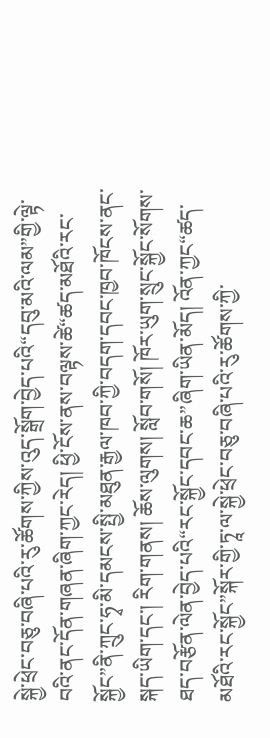སྐྱེ་ཕྲེང་བཅུ་བཞི་པའི་རུ་ཚོགས་ཀྱིས་འུད་སྒྲོག་བྱེད་པའི“དབུ་མའི་ལམ”གྱི་ལྟེ་བའི་ནང་དོན་གཞན་ཞིག་ཀྱང་རེད། ཕྱི་ངོས་ནས་བལྟས་ཚེ“ཚད་མཐོའི་རང་སྐྱོང”ནི་ཀྲུང་ཧྭ་མི་དམངས་སྤྱི་མཐུན་རྒྱལ་ཁབ་ཀྱི་བདག་དབང་ཁྱབ་ཁོངས་ནང་སྐད་ཡིག་དང་། རིག་གནས། ཆོས་ལུགས། སློབ་གསོ། ཁོར་ཡུག་སྲུང་སྐྱོང་སོགས་ཐད་བརྩོན་ལེན་བྱེད་པའི“རང་སྐྱོང་དབང་ཆ”ཞིག་ཡིན་མོད། འོན་ཀྱང“ཚད་མཐོའི་རང་སྐྱོང”སྐོར་གྱི་ཏཱ་ལ་སྐྱེ་ཕྲེང་བཅུ་བཞི་པའི་རུ་ཚོགས་ཀྱི་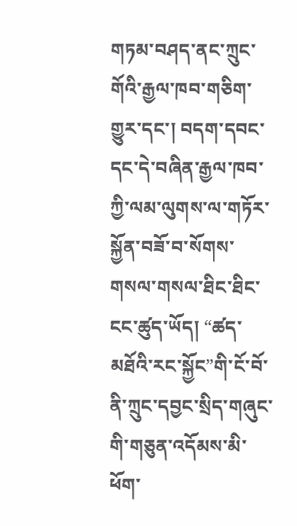གཏམ་བཤད་ནང་ཀྲུང་གོའི་རྒྱལ་ཁབ་གཅིག་གྱུར་དང་། བདག་དབང་དང་དེ་བཞིན་རྒྱལ་ཁབ་ཀྱི་ལམ་ལུགས་ལ་གཏོར་སྐྱོན་བཟོ་བ་སོགས་གསལ་གསལ་ཐིང་ཐིང་ངང་ཚུད་ཡོད། “ཚད་མཐོའི་རང་སྐྱོང”གི་ངོ་བོ་ནི་ཀྲུང་དབྱང་སྲིད་གཞུང་གི་གཅུན་འདོམས་མི་ཕོག་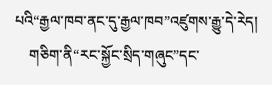པའི“རྒྱལ་ཁབ་ནང་དུ་རྒྱལ་ཁབ”འཛུགས་རྒྱུ་དེ་རེད།
    གཅིག་ནི“རང་སྐྱོང་སྲིད་གཞུང”དང་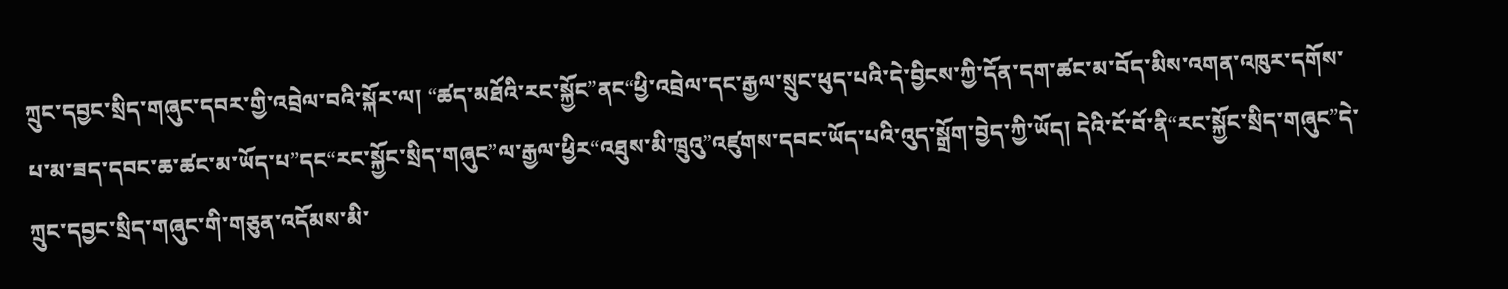ཀྲུང་དབྱང་སྲིད་གཞུང་དབར་གྱི་འབྲེལ་བའི་སྐོར་ལ། “ཚད་མཐོའི་རང་སྐྱོང”ནང“ཕྱི་འབྲེལ་དང་རྒྱལ་སྲུང་ཕུད་པའི་དེ་བྱིངས་ཀྱི་དོན་དག་ཚང་མ་བོད་མིས་འགན་འཁུར་དགོས་པ་མ་ཟད་དབང་ཆ་ཚང་མ་ཡོད་པ”དང“རང་སྐྱོང་སྲིད་གཞུང”ལ་རྒྱལ་ཕྱིར“འཐུས་མི་ཁྲུའུ”འཛུགས་དབང་ཡོད་པའི་འུད་སྒྲོག་བྱེད་ཀྱི་ཡོད། དེའི་ངོ་བོ་ནི“རང་སྐྱོང་སྲིད་གཞུང”དེ་ཀྲུང་དབྱང་སྲིད་གཞུང་གི་གཅུན་འདོམས་མི་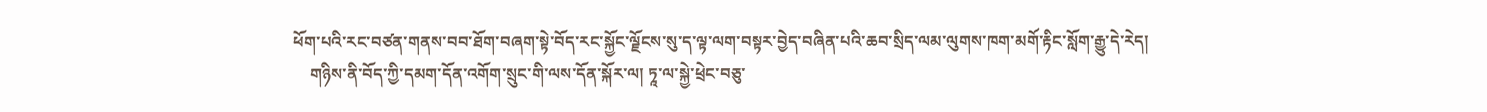ཕོག་པའི་རང་བཙན་གནས་བབ་ཐོག་བཞག་སྟེ་བོད་རང་སྐྱོང་ལྗོངས་སུ་ད་ལྟ་ལག་བསྟར་བྱེད་བཞིན་པའི་ཆབ་སྲིད་ལམ་ལུགས་ཁག་མགོ་རྟིང་སློག་རྒྱུ་དེ་རེད།
    གཉིས་ནི་བོད་ཀྱི་དམག་དོན་འགོག་སྲུང་གི་ལས་དོན་སྐོར་ལ། ཏཱ་ལ་སྐྱེ་ཕྲེང་བཅུ་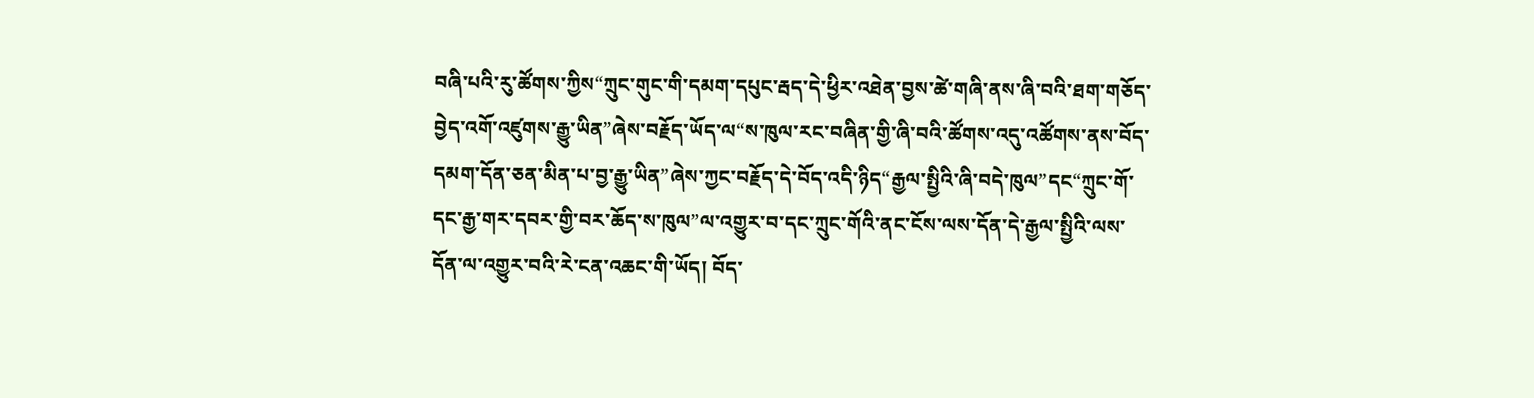བཞི་པའི་རུ་ཚོགས་ཀྱིས“ཀྲུང་གུང་གི་དམག་དཔུང་རྦད་དེ་ཕྱིར་འཐེན་བྱས་ཚེ་གཞི་ནས་ཞི་བའི་ཐག་གཅོད་བྱེད་འགོ་འཛུགས་རྒྱུ་ཡིན”ཞེས་བརྗོད་ཡོད་ལ“ས་ཁུལ་རང་བཞིན་གྱི་ཞི་བའི་ཚོགས་འདུ་འཚོགས་ནས་བོད་དམག་དོན་ཅན་མིན་པ་བྱ་རྒྱུ་ཡིན”ཞེས་ཀྱང་བརྗོད་དེ་བོད་འདི་ཉིད“རྒྱལ་སྤྱིའི་ཞི་བདེ་ཁུལ”དང“ཀྲུང་གོ་དང་རྒྱ་གར་དབར་གྱི་བར་ཆོད་ས་ཁུལ”ལ་འགྱུར་བ་དང་ཀྲུང་གོའི་ནང་ངོས་ལས་དོན་དེ་རྒྱལ་སྤྱིའི་ལས་དོན་ལ་འགྱུར་བའི་རེ་ངན་འཆང་གི་ཡོད། བོད་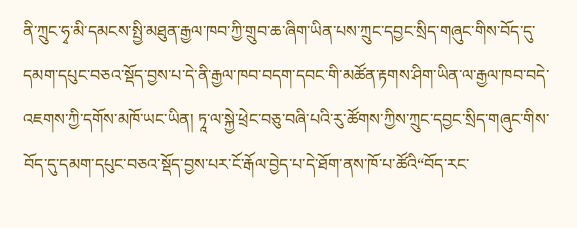ནི་ཀྲུང་ཧྭ་མི་དམངས་སྤྱི་མཐུན་རྒྱལ་ཁབ་ཀྱི་གྲུབ་ཆ་ཞིག་ཡིན་པས་ཀྲུང་དབྱང་སྲིད་གཞུང་གིས་བོད་དུ་དམག་དཔུང་བཅའ་སྡོད་བྱས་པ་དེ་ནི་རྒྱལ་ཁབ་བདག་དབང་གི་མཚོན་རྟགས་ཤིག་ཡིན་ལ་རྒྱལ་ཁབ་བདེ་འཇགས་ཀྱི་དགོས་མཁོ་ཡང་ཡིན། ཏཱ་ལ་སྐྱེ་ཕྲེང་བཅུ་བཞི་པའི་རུ་ཚོགས་ཀྱིས་ཀྲུང་དབྱང་སྲིད་གཞུང་གིས་བོད་དུ་དམག་དཔུང་བཅའ་སྡོད་བྱས་པར་ངོ་རྒོལ་བྱེད་པ་དེ་ཐོག་ནས་ཁོ་པ་ཚོའི“བོད་རང་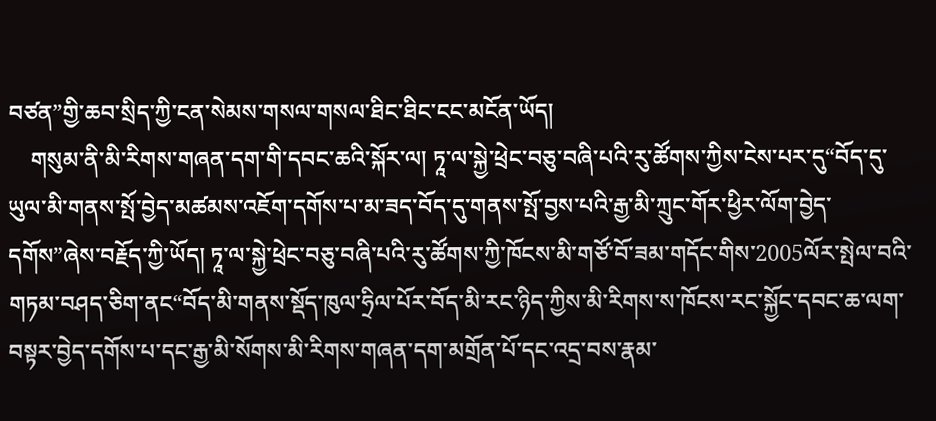བཙན”གྱི་ཆབ་སྲིད་ཀྱི་ངན་སེམས་གསལ་གསལ་ཐིང་ཐིང་ངང་མངོན་ཡོད།
    གསུམ་ནི་མི་རིགས་གཞན་དག་གི་དབང་ཆའི་སྐོར་ལ། ཏཱ་ལ་སྐྱེ་ཕྲེང་བཅུ་བཞི་པའི་རུ་ཚོགས་ཀྱིས་ངེས་པར་དུ“བོད་དུ་ཡུལ་མི་གནས་སྤོ་བྱེད་མཚམས་འཇོག་དགོས་པ་མ་ཟད་བོད་དུ་གནས་སྤོ་བྱས་པའི་རྒྱ་མི་ཀྲུང་གོར་ཕྱིར་ལོག་བྱེད་དགོས”ཞེས་བརྗོད་ཀྱི་ཡོད། ཏཱ་ལ་སྐྱེ་ཕྲེང་བཅུ་བཞི་པའི་རུ་ཚོགས་ཀྱི་ཁོངས་མི་གཙོ་བོ་ཟམ་གདོང་གིས་2005ལོར་སྤེལ་བའི་གཏམ་བཤད་ཅིག་ནང“བོད་མི་གནས་སྡོད་ཁུལ་ཧྲིལ་པོར་བོད་མི་རང་ཉིད་ཀྱིས་མི་རིགས་ས་ཁོངས་རང་སྐྱོང་དབང་ཆ་ལག་བསྟར་བྱེད་དགོས་པ་དང་རྒྱ་མི་སོགས་མི་རིགས་གཞན་དག་མགྲོན་པོ་དང་འདྲ་བས་རྣམ་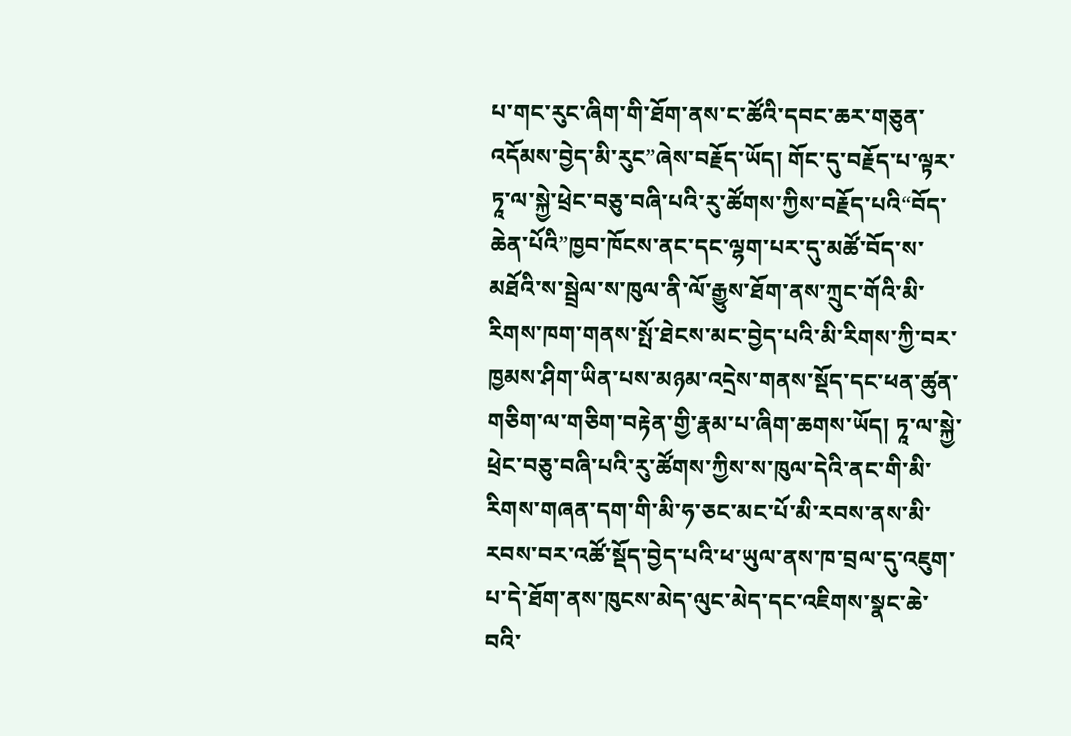པ་གང་རུང་ཞིག་གི་ཐོག་ནས་ང་ཚོའི་དབང་ཆར་གཅུན་འདོམས་བྱེད་མི་རུང”ཞེས་བརྗོད་ཡོད། གོང་དུ་བརྗོད་པ་ལྟར་ཏཱ་ལ་སྐྱེ་ཕྲེང་བཅུ་བཞི་པའི་རུ་ཚོགས་ཀྱིས་བརྗོད་པའི“བོད་ཆེན་པོའི”ཁྱབ་ཁོངས་ནང་དང་ལྷག་པར་དུ་མཚོ་བོད་ས་མཐོའི་ས་སྦྲེལ་ས་ཁུལ་ནི་ལོ་རྒྱུས་ཐོག་ནས་ཀྲུང་གོའི་མི་རིགས་ཁག་གནས་སྤོ་ཐེངས་མང་བྱེད་པའི་མི་རིགས་ཀྱི་བར་ཁྱམས་ཤིག་ཡིན་པས་མཉམ་འདྲེས་གནས་སྡོད་དང་ཕན་ཚུན་གཅིག་ལ་གཅིག་བརྟེན་གྱི་རྣམ་པ་ཞིག་ཆགས་ཡོད། ཏཱ་ལ་སྐྱེ་ཕྲེང་བཅུ་བཞི་པའི་རུ་ཚོགས་ཀྱིས་ས་ཁུལ་དེའི་ནང་གི་མི་རིགས་གཞན་དག་གི་མི་ཧ་ཅང་མང་པོ་མི་རབས་ནས་མི་རབས་བར་འཚོ་སྡོད་བྱེད་པའི་ཕ་ཡུལ་ནས་ཁ་བྲལ་དུ་འཇུག་པ་དེ་ཐོག་ནས་ཁུངས་མེད་ལུང་མེད་དང་འཇིགས་སྣང་ཆེ་བའི་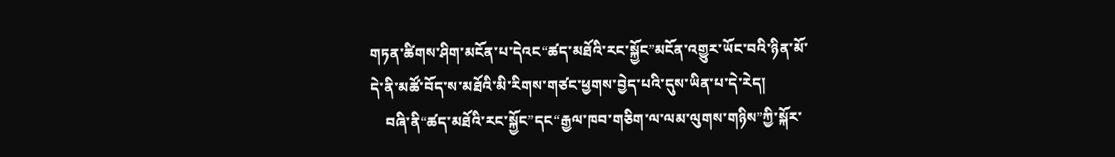གཏན་ཚིགས་ཤིག་མངོན་པ་དེའང“ཚད་མཐོའི་རང་སྐྱོང”མངོན་འགྱུར་ཡོང་བའི་ཉིན་མོ་དེ་ནི་མཚོ་བོད་ས་མཐོའི་མི་རིགས་གཙང་ཕྱགས་བྱེད་པའི་དུས་ཡིན་པ་དེ་རེད།
    བཞི་ནི“ཚད་མཐོའི་རང་སྐྱོང”དང“རྒྱལ་ཁབ་གཅིག་ལ་ལམ་ལུགས་གཉིས”ཀྱི་སྐོར་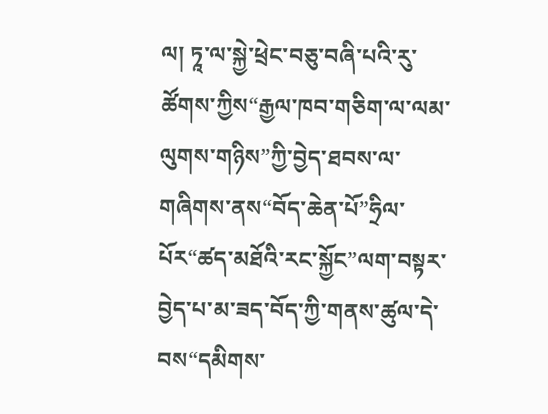ལ། ཏཱ་ལ་སྐྱེ་ཕྲེང་བཅུ་བཞི་པའི་རུ་ཚོགས་ཀྱིས“རྒྱལ་ཁབ་གཅིག་ལ་ལམ་ལུགས་གཉིས”ཀྱི་བྱེད་ཐབས་ལ་གཞིགས་ནས“བོད་ཆེན་པོ”ཧྲིལ་པོར“ཚད་མཐོའི་རང་སྐྱོང”ལག་བསྟར་བྱེད་པ་མ་ཟད་བོད་ཀྱི་གནས་ཚུལ་དེ་བས“དམིགས་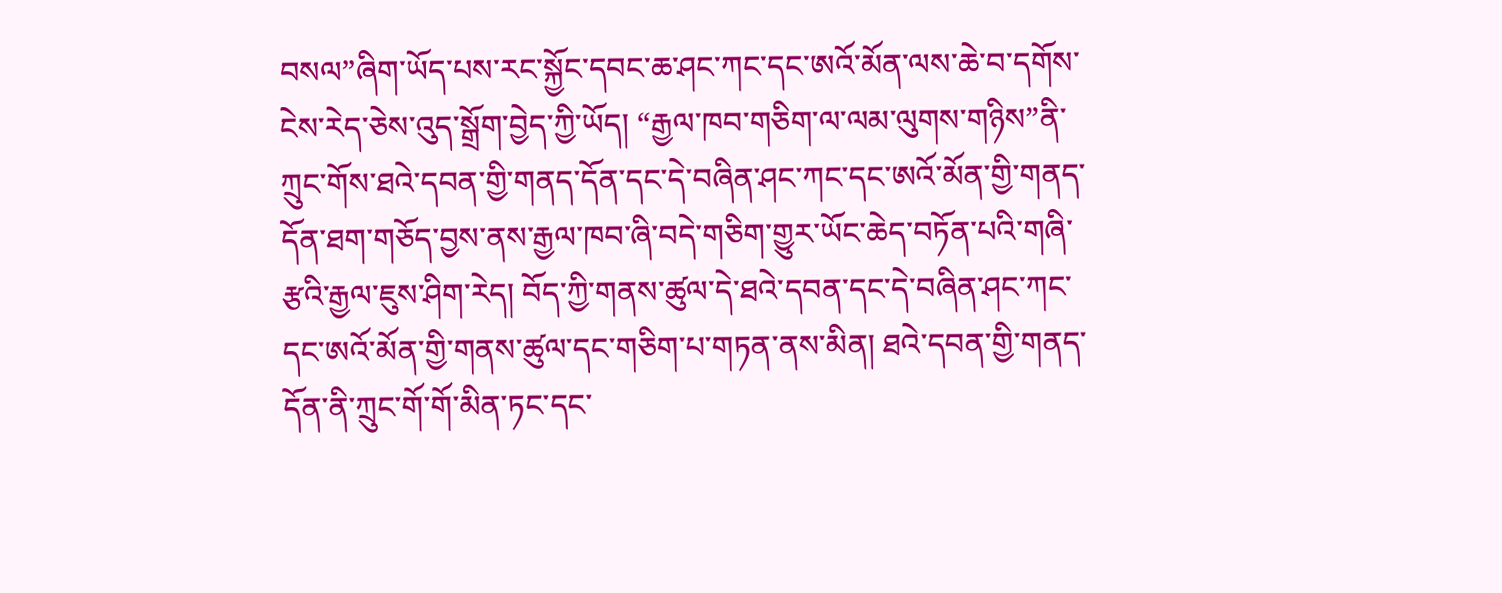བསལ”ཞིག་ཡོད་པས་རང་སྐྱོང་དབང་ཆ་ཤང་ཀང་དང་ཨའོ་མོན་ལས་ཆེ་བ་དགོས་ངེས་རེད་ཅེས་འུད་སྒྲོག་བྱེད་ཀྱི་ཡོད། “རྒྱལ་ཁབ་གཅིག་ལ་ལམ་ལུགས་གཉིས”ནི་ཀྲུང་གོས་ཐའེ་དབན་གྱི་གནད་དོན་དང་དེ་བཞིན་ཤང་ཀང་དང་ཨའོ་མོན་གྱི་གནད་དོན་ཐག་གཅོད་བྱས་ནས་རྒྱལ་ཁབ་ཞི་བདེ་གཅིག་གྱུར་ཡོང་ཆེད་བཏོན་པའི་གཞི་རྩའི་རྒྱལ་ཇུས་ཤིག་རེད། བོད་ཀྱི་གནས་ཚུལ་དེ་ཐའེ་དབན་དང་དེ་བཞིན་ཤང་ཀང་དང་ཨའོ་མོན་གྱི་གནས་ཚུལ་དང་གཅིག་པ་གཏན་ནས་མིན། ཐའེ་དབན་གྱི་གནད་དོན་ནི་ཀྲུང་གོ་གོ་མིན་ཏང་དང་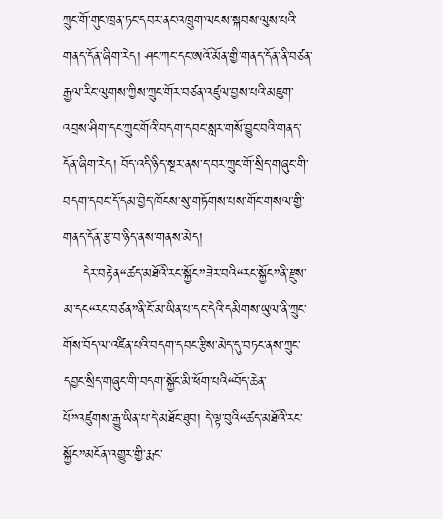ཀྲུང་གོ་གུང་ཁྲན་ཏང་དབར་ནང་འཁྲུག་ལངས་སྐབས་ལུས་པའི་གནད་དོན་ཞིག་རེད། ཤང་ཀང་དང་ཨའོ་མོན་གྱི་གནད་དོན་ནི་བཙན་རྒྱལ་རིང་ལུགས་ཀྱིས་ཀྲུང་གོར་བཙན་འཛུལ་བྱས་པའི་མཇུག་འབྲས་ཤིག་དང་ཀྲུང་གོའི་བདག་དབང་སླར་གསོ་བྱུང་བའི་གནད་དོན་ཞིག་རེད། བོད་འདི་ཉིད་སྔར་ནས་ད་བར་ཀྲུང་གོ་སྲིད་གཞུང་གི་བདག་དབང་དོ་དམ་བྱེད་ཁོངས་སུ་གཏོགས་པས་གོང་གསལ་གྱི་གནད་དོན་རྩ་བ་ཉིད་ནས་གནས་མེད།
    དེར་བརྟེན“ཚད་མཐོའི་རང་སྐྱོང”ཟེར་བའི“རང་སྐྱོང”ནི་རྫུས་མ་དང“རང་བཙན”ནི་ངོ་མ་ཡིན་པ་དང་དེའི་དམིགས་ཡུལ་ནི་ཀྲུང་གོས་བོད་ལ་འཛིན་པའི་བདག་དབང་རྩིས་མེད་དུ་བཏང་ནས་ཀྲུང་དབྱང་སྲིད་གཞུང་གི་བདག་སྐྱོང་མི་ཕོག་པའི“བོད་ཆེན་པོ”འཛུགས་རྒྱུ་ཡིན་པ་དེ་མཐོང་ཐུབ། དེ་ལྟ་བུའི“ཚད་མཐོའི་རང་སྐྱོང”མངོན་འགྱུར་གྱི་རྨང་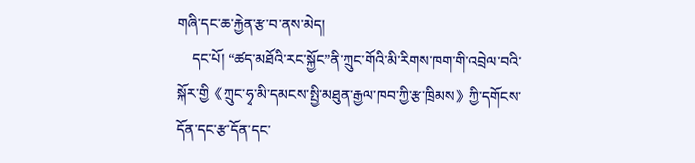གཞི་དང་ཆ་རྐྱེན་རྩ་བ་ནས་མེད།
    དང་པོ། “ཚད་མཐོའི་རང་སྐྱོང”ནི་ཀྲུང་གོའི་མི་རིགས་ཁག་གི་འབྲེལ་བའི་སྐོར་གྱི《ཀྲུང་ཧྭ་མི་དམངས་སྤྱི་མཐུན་རྒྱལ་ཁབ་ཀྱི་རྩ་ཁྲིམས》ཀྱི་དགོངས་དོན་དང་རྩ་དོན་དང་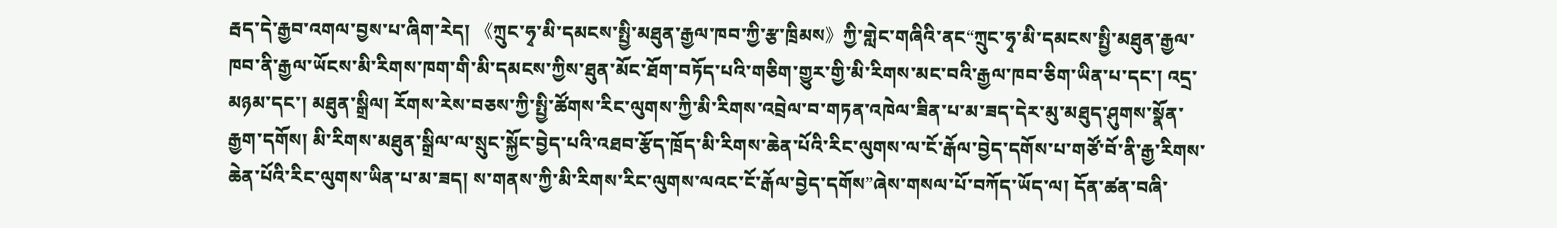རྦད་དེ་རྒྱབ་འགལ་བྱས་པ་ཞིག་རེད། 《ཀྲུང་ཧྭ་མི་དམངས་སྤྱི་མཐུན་རྒྱལ་ཁབ་ཀྱི་རྩ་ཁྲིམས》ཀྱི་གླེང་གཞིའི་ནང“ཀྲུང་ཧྭ་མི་དམངས་སྤྱི་མཐུན་རྒྱལ་ཁབ་ནི་རྒྱལ་ཡོངས་མི་རིགས་ཁག་གི་མི་དམངས་ཀྱིས་ཐུན་མོང་ཐོག་བཏོད་པའི་གཅིག་གྱུར་གྱི་མི་རིགས་མང་བའི་རྒྱལ་ཁབ་ཅིག་ཡིན་པ་དང་། འདྲ་མཉམ་དང་། མཐུན་སྒྲིལ། རོགས་རེས་བཅས་ཀྱི་སྤྱི་ཚོགས་རིང་ལུགས་ཀྱི་མི་རིགས་འབྲེལ་བ་གཏན་འཁེལ་ཟིན་པ་མ་ཟད་དེར་མུ་མཐུད་ཤུགས་སྣོན་རྒྱག་དགོས། མི་རིགས་མཐུན་སྒྲིལ་ལ་སྲུང་སྐྱོང་བྱེད་པའི་འཐབ་རྩོད་ཁྲོད་མི་རིགས་ཆེན་པོའི་རིང་ལུགས་ལ་ངོ་རྒོལ་བྱེད་དགོས་པ་གཙོ་བོ་ནི་རྒྱ་རིགས་ཆེན་པོའི་རིང་ལུགས་ཡིན་པ་མ་ཟད། ས་གནས་ཀྱི་མི་རིགས་རིང་ལུགས་ལའང་ངོ་རྒོལ་བྱེད་དགོས”ཞེས་གསལ་པོ་བཀོད་ཡོད་ལ། དོན་ཚན་བཞི་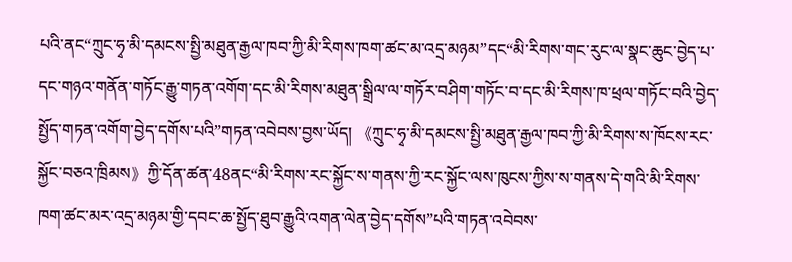པའི་ནང“ཀྲུང་ཧྭ་མི་དམངས་སྤྱི་མཐུན་རྒྱལ་ཁབ་ཀྱི་མི་རིགས་ཁག་ཚང་མ་འདྲ་མཉམ”དང“མི་རིགས་གང་རུང་ལ་སྣང་ཆུང་བྱེད་པ་དང་གཉའ་གནོན་གཏོང་རྒྱུ་གཏན་འགོག་དང་མི་རིགས་མཐུན་སྒྲིལ་ལ་གཏོར་བཤིག་གཏོང་བ་དང་མི་རིགས་ཁ་ཕྲལ་གཏོང་བའི་བྱེད་སྤྱོད་གཏན་འགོག་བྱེད་དགོས་པའི”གཏན་འབེབས་བྱས་ཡོད། 《ཀྲུང་ཧྭ་མི་དམངས་སྤྱི་མཐུན་རྒྱལ་ཁབ་ཀྱི་མི་རིགས་ས་ཁོངས་རང་སྐྱོང་བཅའ་ཁྲིམས》ཀྱི་དོན་ཚན་48ནང“མི་རིགས་རང་སྐྱོང་ས་གནས་ཀྱི་རང་སྐྱོང་ལས་ཁུངས་ཀྱིས་ས་གནས་དེ་གའི་མི་རིགས་ཁག་ཚང་མར་འདྲ་མཉམ་གྱི་དབང་ཆ་སྤྱོད་ཐུབ་རྒྱུའི་འགན་ལེན་བྱེད་དགོས”པའི་གཏན་འབེབས་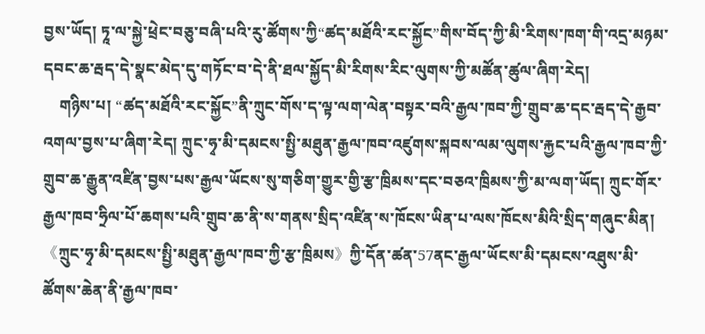བྱས་ཡོད། ཏཱ་ལ་སྐྱེ་ཕྲེང་བཅུ་བཞི་པའི་རུ་ཚོགས་ཀྱི“ཚད་མཐོའི་རང་སྐྱོང”གིས་བོད་ཀྱི་མི་རིགས་ཁག་གི་འདྲ་མཉམ་དབང་ཆ་རྦད་དེ་སྣང་མེད་དུ་གཏོང་བ་དེ་ནི་ཐལ་སྐྱོད་མི་རིགས་རིང་ལུགས་ཀྱི་མཚོན་ཚུལ་ཞིག་རེད།
    གཉིས་པ། “ཚད་མཐོའི་རང་སྐྱོང”ནི་ཀྲུང་གོས་ད་ལྟ་ལག་ལེན་བསྟར་བའི་རྒྱལ་ཁབ་ཀྱི་གྲུབ་ཆ་དང་རྦད་དེ་རྒྱབ་འགལ་བྱས་པ་ཞིག་རེད། ཀྲུང་ཧྭ་མི་དམངས་སྤྱི་མཐུན་རྒྱལ་ཁབ་འཛུགས་སྐབས་ལམ་ལུགས་རྐྱང་པའི་རྒྱལ་ཁབ་ཀྱི་གྲུབ་ཆ་རྒྱུན་འཛིན་བྱས་པས་རྒྱལ་ཡོངས་སུ་གཅིག་གྱུར་གྱི་རྩ་ཁྲིམས་དང་བཅའ་ཁྲིམས་ཀྱི་མ་ལག་ཡོད། ཀྲུང་གོར་རྒྱལ་ཁབ་ཧྲིལ་པོ་ཆགས་པའི་གྲུབ་ཆ་ནི་ས་གནས་སྲིད་འཛིན་ས་ཁོངས་ཡིན་པ་ལས་ཁོངས་མིའི་སྲིད་གཞུང་མིན། 《ཀྲུང་ཧྭ་མི་དམངས་སྤྱི་མཐུན་རྒྱལ་ཁབ་ཀྱི་རྩ་ཁྲིམས》ཀྱི་དོན་ཚན་57ནང་རྒྱལ་ཡོངས་མི་དམངས་འཐུས་མི་ཚོགས་ཆེན་ནི་རྒྱལ་ཁབ་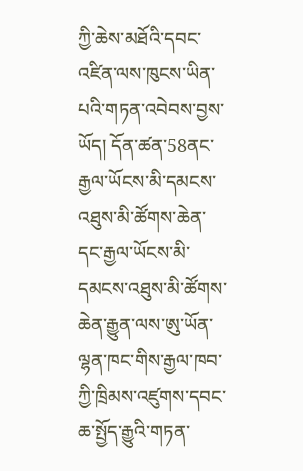ཀྱི་ཆེས་མཐོའི་དབང་འཛིན་ལས་ཁུངས་ཡིན་པའི་གཏན་འབེབས་བྱས་ཡོད། དོན་ཚན་58ནང་རྒྱལ་ཡོངས་མི་དམངས་འཐུས་མི་ཚོགས་ཆེན་དང་རྒྱལ་ཡོངས་མི་དམངས་འཐུས་མི་ཚོགས་ཆེན་རྒྱུན་ལས་ཨུ་ཡོན་ལྷན་ཁང་གིས་རྒྱལ་ཁབ་ཀྱི་ཁྲིམས་འཛུགས་དབང་ཆ་སྤྱོད་རྒྱུའི་གཏན་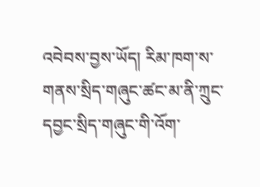འབེབས་བྱས་ཡོད། རིམ་ཁག་ས་གནས་སྲིད་གཞུང་ཚང་མ་ནི་ཀྲུང་དབྱང་སྲིད་གཞུང་གི་འོག་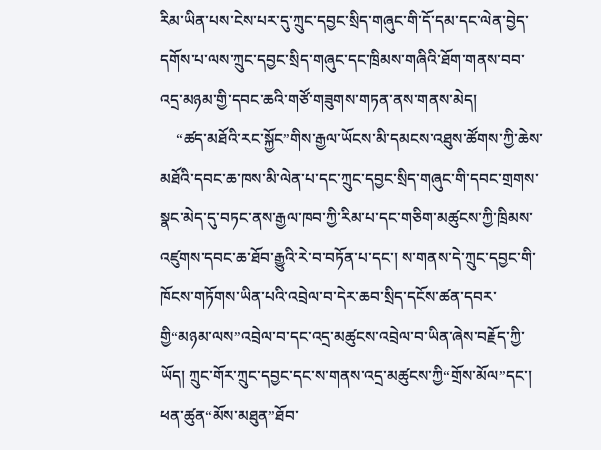རིམ་ཡིན་པས་ངེས་པར་དུ་ཀྲུང་དབྱང་སྲིད་གཞུང་གི་དོ་དམ་དང་ལེན་བྱེད་དགོས་པ་ལས་ཀྲུང་དབྱང་སྲིད་གཞུང་དང་ཁྲིམས་གཞིའི་ཐོག་གནས་བབ་འདྲ་མཉམ་གྱི་དབང་ཆའི་གཙོ་གཟུགས་གཏན་ནས་གནས་མེད།
    “ཚད་མཐོའི་རང་སྐྱོང”གིས་རྒྱལ་ཡོངས་མི་དམངས་འཐུས་ཚོགས་ཀྱི་ཆེས་མཐོའི་དབང་ཆ་ཁས་མི་ལེན་པ་དང་ཀྲུང་དབྱང་སྲིད་གཞུང་གི་དབང་གྲགས་སྣང་མེད་དུ་བཏང་ནས་རྒྱལ་ཁབ་ཀྱི་རིམ་པ་དང་གཅིག་མཚུངས་ཀྱི་ཁྲིམས་འཛུགས་དབང་ཆ་ཐོབ་རྒྱུའི་རེ་བ་བཏོན་པ་དང་། ས་གནས་དེ་ཀྲུང་དབྱང་གི་ཁོངས་གཏོགས་ཡིན་པའི་འབྲེལ་བ་དེར་ཆབ་སྲིད་དངོས་ཚན་དབར་གྱི“མཉམ་ལས”འབྲེལ་བ་དང་འདྲ་མཚུངས་འབྲེལ་བ་ཡིན་ཞེས་བརྗོད་ཀྱི་ཡོད། ཀྲུང་གོར་ཀྲུང་དབྱང་དང་ས་གནས་འདྲ་མཚུངས་ཀྱི“གྲོས་མོལ”དང་། ཕན་ཚུན“མོས་མཐུན”ཐོབ་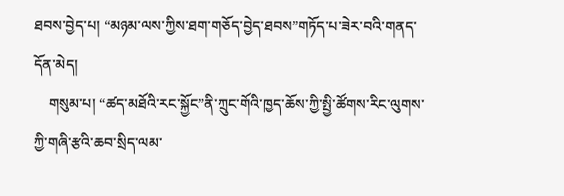ཐབས་བྱེད་པ། “མཉམ་ལས་ཀྱིས་ཐག་གཅོད་བྱེད་ཐབས”གཏོད་པ་ཟེར་བའི་གནད་དོན་མེད།
    གསུམ་པ། “ཚད་མཐོའི་རང་སྐྱོང”ནི་ཀྲུང་གོའི་ཁྱད་ཆོས་ཀྱི་སྤྱི་ཚོགས་རིང་ལུགས་ཀྱི་གཞི་རྩའི་ཆབ་སྲིད་ལམ་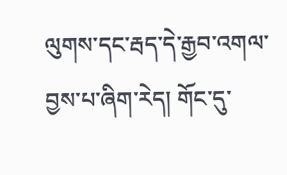ལུགས་དང་རྦད་དེ་རྒྱབ་འགལ་བྱས་པ་ཞིག་རེད། གོང་དུ་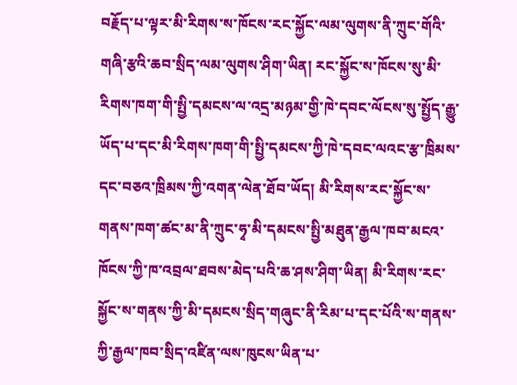བརྗོད་པ་ལྟར་མི་རིགས་ས་ཁོངས་རང་སྐྱོང་ལམ་ལུགས་ནི་ཀྲུང་གོའི་གཞི་རྩའི་ཆབ་སྲིད་ལམ་ལུགས་ཤིག་ཡིན། རང་སྐྱོང་ས་ཁོངས་སུ་མི་རིགས་ཁག་གི་སྤྱི་དམངས་ལ་འདྲ་མཉམ་གྱི་ཁེ་དབང་ལོངས་སུ་སྤྱོད་རྒྱུ་ཡོད་པ་དང་མི་རིགས་ཁག་གི་སྤྱི་དམངས་ཀྱི་ཁེ་དབང་ལའང་རྩ་ཁྲིམས་དང་བཅའ་ཁྲིམས་ཀྱི་འགན་ལེན་ཐོབ་ཡོད། མི་རིགས་རང་སྐྱོང་ས་གནས་ཁག་ཚང་མ་ནི་ཀྲུང་ཧྭ་མི་དམངས་སྤྱི་མཐུན་རྒྱལ་ཁབ་མངའ་ཁོངས་ཀྱི་ཁ་འབྲལ་ཐབས་མེད་པའི་ཆ་ཤས་ཤིག་ཡིན། མི་རིགས་རང་སྐྱོང་ས་གནས་ཀྱི་མི་དམངས་སྲིད་གཞུང་ནི་རིམ་པ་དང་པོའི་ས་གནས་ཀྱི་རྒྱལ་ཁབ་སྲིད་འཛིན་ལས་ཁུངས་ཡིན་པ་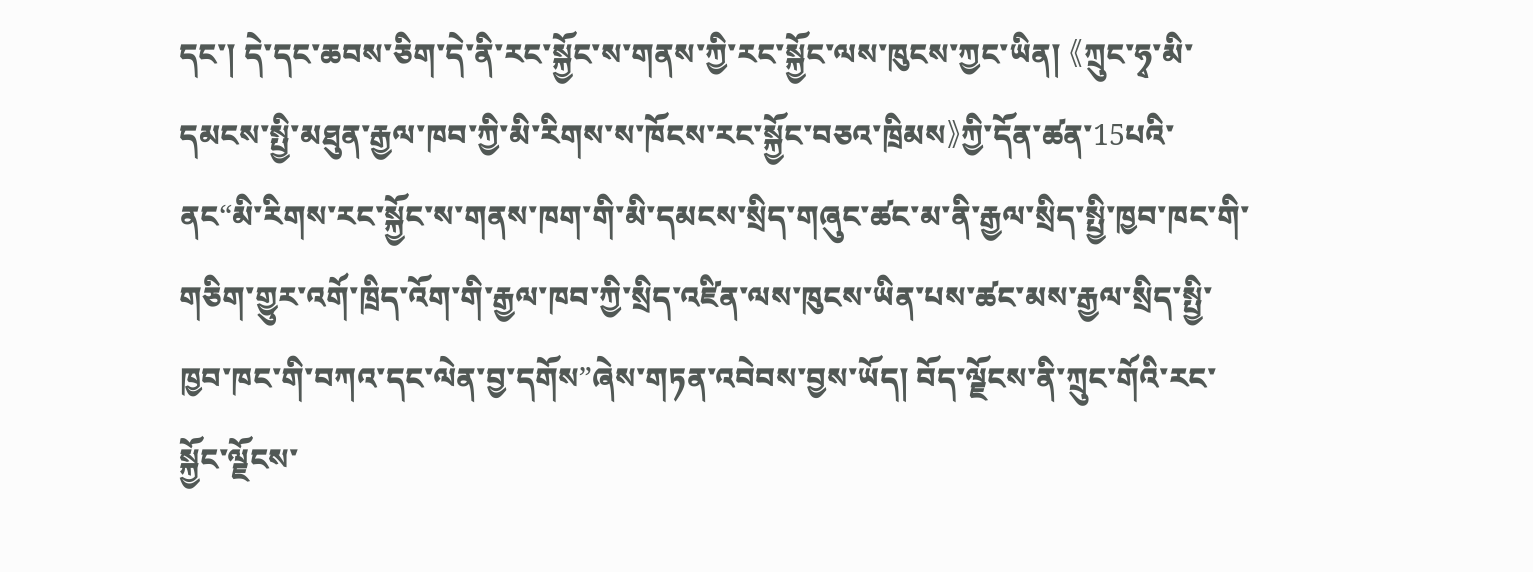དང་། དེ་དང་ཆབས་ཅིག་དེ་ནི་རང་སྐྱོང་ས་གནས་ཀྱི་རང་སྐྱོང་ལས་ཁུངས་ཀྱང་ཡིན། 《ཀྲུང་ཧྭ་མི་དམངས་སྤྱི་མཐུན་རྒྱལ་ཁབ་ཀྱི་མི་རིགས་ས་ཁོངས་རང་སྐྱོང་བཅའ་ཁྲིམས》ཀྱི་དོན་ཚན་15པའི་ནང“མི་རིགས་རང་སྐྱོང་ས་གནས་ཁག་གི་མི་དམངས་སྲིད་གཞུང་ཚང་མ་ནི་རྒྱལ་སྲིད་སྤྱི་ཁྱབ་ཁང་གི་གཅིག་གྱུར་འགོ་ཁྲིད་འོག་གི་རྒྱལ་ཁབ་ཀྱི་སྲིད་འཛིན་ལས་ཁུངས་ཡིན་པས་ཚང་མས་རྒྱལ་སྲིད་སྤྱི་ཁྱབ་ཁང་གི་བཀའ་དང་ལེན་བྱ་དགོས”ཞེས་གཏན་འབེབས་བྱས་ཡོད། བོད་ལྗོངས་ནི་ཀྲུང་གོའི་རང་སྐྱོང་ལྗོངས་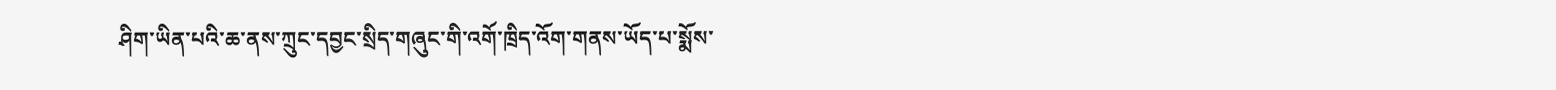ཤིག་ཡིན་པའི་ཆ་ནས་ཀྲུང་དབྱང་སྲིད་གཞུང་གི་འགོ་ཁྲིད་འོག་གནས་ཡོད་པ་སྨོས་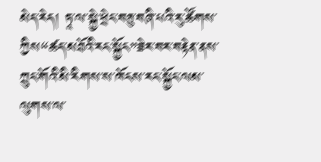མེད་རེད། ཏཱ་ལ་སྐྱེ་ཕྲེང་བཅུ་བཞི་པའི་རུ་ཚོགས་ཀྱིས“ཚད་མཐོའི་རང་སྐྱོང”ཟེར་བར་བརྟེན་ནས་ཀྲུང་གོའི་མི་རིགས་ས་ཁོངས་རང་སྐྱོང་ལམ་ལུགས་ལ་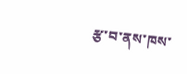རྩ་བ་ནས་ཁས་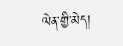ལེན་གྱི་མེད།